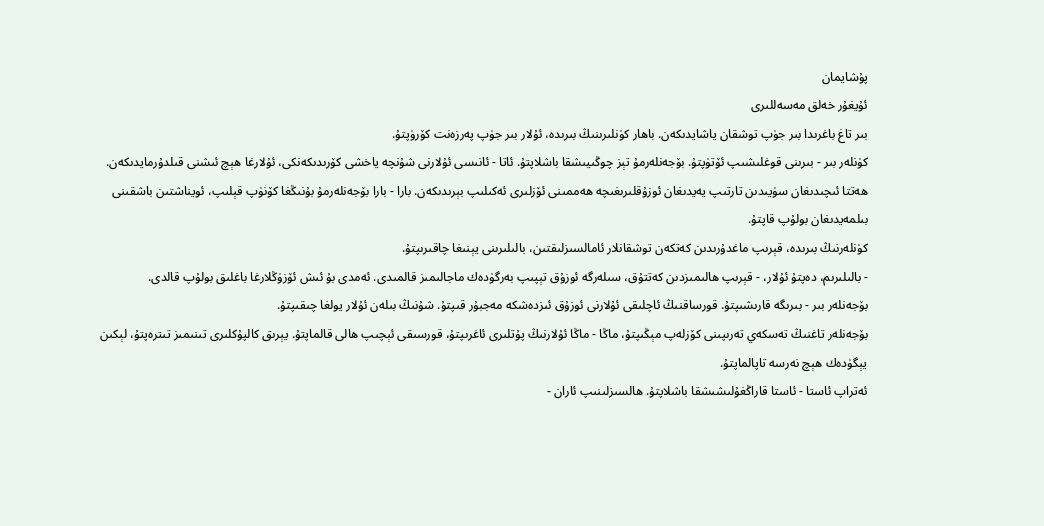پۇشايمان
ئۇيغۇر خەلق مەسەللىرى
بىر تاغ باغرىدا بىر جۈپ توشقان ياشايدىكەن. باھار كۈنلىرىنىڭ بىرىدە، ئۇلار بىر جۈپ پەرزەنت كۆرۈپتۇ.
كۈنلەر بىر - بىرىنى قوغلىشىپ ئۆتۈپتۇ. بۆجەنلەرمۇ تېز چوڭىيىشقا باشلاپتۇ. ئاتا - ئانىسى ئۇلارنى شۇنچە ياخشى كۆرىدىكەنكى، ئۇلارغا ھېچ ئىشنى قىلدۇرمايدىكەن. ھەتتا ئىچىدىغان سۈيىدىن تارتىپ يەيدىغان ئوزۇقلىرىغىچە ھەممىنى ئۆزلىرى ئەكىلىپ بېرىدىكەن. بارا - بارا بۆجەنلەرمۇ بۇنىڭغا كۆنۈپ قېلىپ، ئويناشتىن باشقىنى بىلمەيدىغان بولۇپ قاپتۇ.
كۈنلەرنىڭ بىرىدە، قېرىپ ماغدۇرىدىن كەتكەن توشقانلار ئامالسىزلىقتىن، بالىلىرىنى يېنىغا چاقىرىپتۇ.
- بالىلىرىم، دەپتۇ ئۇلار، - قېرىپ ھالىمىزدىن كەتتۇق، سىلەرگە ئوزۇق تېپىپ بەرگۈدەك ماجالىمىز قالمىدى. ئەمدى بۇ ئىش ئۆزۈڭلارغا باغلىق بولۇپ قالدى.
بۆجەنلەر بىر - بىرىگە قارىشىپتۇ. قورساقنىڭ ئاچلىقى ئۇلارنى ئوزۇق ئىزدەشكە مەجبۇر قىپتۇ. شۇنىڭ بىلەن ئۇلار يولغا چىقىپتۇ.
بۆجەنلەر تاغنىڭ تەسكەي تەرىپىنى كۆزلەپ مېڭىپتۇ، ماڭا - ماڭا ئۇلارنىڭ پۇتلىرى ئاغرىپتۇ، قورسىقى ئېچىپ ھالى قالماپتۇ. يېرىق كالپۇكلىرى تىنىمىز تىترەپتۇ، لېكىن يېگۈدەك ھېچ نەرسە تاپالماپتۇ.
ئەتراپ ئاستا - ئاستا قاراڭغۇلىشىشقا باشلاپتۇ. ھالسىزلىنىپ ئاران -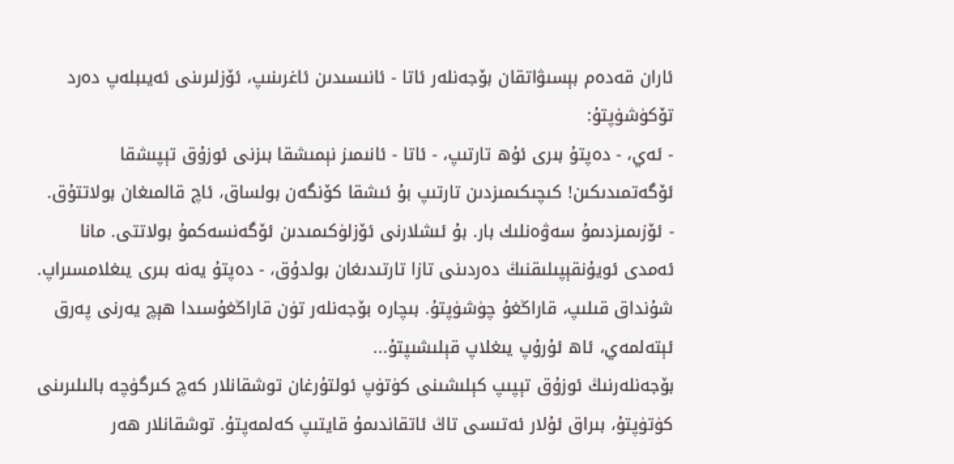ئاران قەدەم بېسىۋاتقان بۆجەنلەر ئاتا - ئانىسىدىن ئاغرىنىپ، ئۆزلىرىنى ئەيىبلەپ دەرد تۆكۈشۈپتۇ:
- ئەي، - دەپتۇ بىرى ئۇھ تارتىپ، - ئاتا - ئانىمىز نېمىشقا بىزنى ئوزۇق تېپىشقا ئۆگەتمىدىكىن! كىچىكىمىزدىن تارتىپ بۇ ئىشقا كۆنگەن بولساق، ئاچ قالمىغان بولاتتۇق.
- ئۆزىمىزدىمۇ سەۋەنلىك بار. بۇ ئىشلارنى ئۆزلۈكىمىدىن ئۆگەنسەكمۇ بولاتتى. مانا ئەمدى ئويۇنقېپىلىقنىڭ دەردىنى تازا تارتىدىغان بولدۇق، - دەپتۇ يەنە بىرى يىغلامسىراپ.
شۇنداق قىلىپ، قاراڭغۇ چۈشۈپتۇ. بىچارە بۆجەنلەر تۈن قاراڭغۇسىدا ھېچ يەرنى پەرق ئېتەلمەي، ئاھ ئۇرۇپ يىغلاپ قېلىشىپتۇ...
بۆجەنلەرنىڭ ئوزۇق تېپىپ كېلىشىنى كۈتۈپ ئولتۇرغان توشقانلار كەچ كىرگۈچە بالىلىرىنى كۈتۈپتۇ، بىراق ئۇلار ئەتىسى تاڭ ئاتقاندىمۇ قايتىپ كەلمەپتۇ. توشقانلار ھەر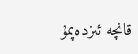قانچە ئىزدەپمۇ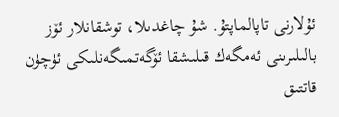ئۇلارنى تاپالماپتۇ. شۇ چاغدىلا، توشقانلار ئۆز بالىلىرىنى ئەمگەك قىلىشقا ئۆگەتمىگەنلىكى ئۈچۈن قاتتىق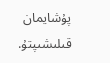پۇشايمان قىلىشىپتۇ.